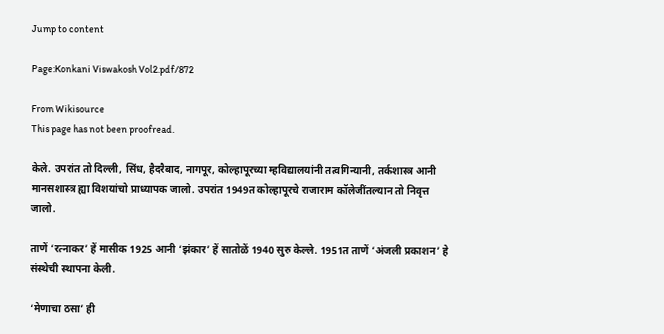Jump to content

Page:Konkani Viswakosh Vol2.pdf/872

From Wikisource
This page has not been proofread.

केले. उपरांत तो दिल्ली, सिंध, हैदरैबाद, नागपूर, कोल्हापूरच्या म्हविद्यालयांनी तत्वगिन्यानी, तर्कशास्त्र आनी मानसशास्त्र ह्या विशयांचो प्राध्यापक जालो. उपरांत 1949त कोल्हापूरचे राजाराम कॉलेजींतल्यान तो निवृत्त जालो.

ताणें ‘रत्नाकर’ हें मासीक 1925 आनी ‘झंकार’ हें सातोळें 1940 सुरु केल्ले. 1951त ताणें ‘अंजली प्रकाशन’ हे संस्थेची स्थापना केली.

‘मेणाचा ठसा’ ही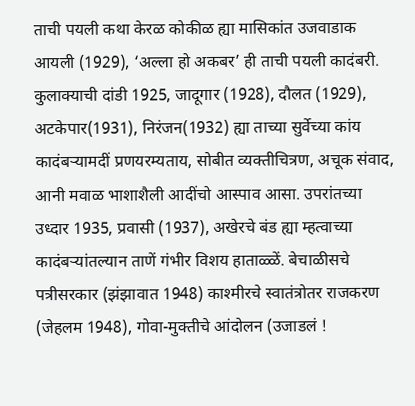ताची पयली कथा केरळ कोकीळ ह्या मासिकांत उजवाडाक आयली (1929), ‘अल्ला हो अकबर’ ही ताची पयली कादंबरी. कुलाक्याची दांडी 1925, जादूगार (1928), दौलत (1929), अटकेपार(1931), निरंजन(1932) ह्या ताच्या सुर्वेच्या कांय कादंबऱ्यामदीं प्रणयरम्यताय, सोबीत व्यक्तीचित्रण, अचूक संवाद, आनी मवाळ भाशाशैली आदींचो आस्पाव आसा. उपरांतच्या उध्दार 1935, प्रवासी (1937), अखेरचे बंड ह्या म्हत्वाच्या कादंबऱ्यांतल्यान ताणें गंभीर विशय हाताळ्ळें. बेचाळीसचे पत्रीसरकार (झंझावात 1948) काश्मीरचे स्वातंत्रोतर राजकरण (जेहलम 1948), गोवा-मुक्तीचे आंदोलन (उजाडलं !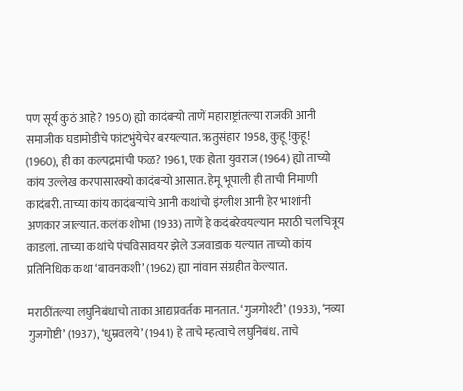पण सूर्य कुठं आहे? 1950) ह्यो कादंबऱ्यो ताणें महाराष्ट्रांतल्या राजकी आनी समाजीक घडामोडीचे फांटभुंयेचेर बरयल्यात. ऋतुसंहार 1958, कुहू !कुहू! (1960), ही का कल्पद्रमांची फळ? 1961, एक होता युवराज (1964) ह्यो ताच्यो कांय उल्लेख करपासारक्यो कादंबऱ्यो आसात. हेमू भूपाली ही ताची निमाणी कादंबरी. ताच्या कांय कादंबऱ्यांचे आनी कथांचो इंग्लीश आनी हेर भाशांनी अणकार जाल्यात. कलंक शोभा (1933) ताणें हे कदंबरेवयल्यान मराठी चलचित्रूय काडलां. ताच्या कथांचे पंचविसावयर झेले उजवाडाक यल्यात ताच्यो कांय प्रतिनिधिक कथा ‘बावनकशी’ (1962) ह्या नांवान संग्रहीत केल्यात.

मराठींतल्या लघुनिबंधाचो ताका आद्यप्रवर्तक मानतात. ‘गुजगोश्टी’ (1933), ‘नव्या गुजगोष्टी’ (1937), ‘धुम्रवलये’ (1941) हे ताचे म्हत्वाचे लघुनिबंध. ताचे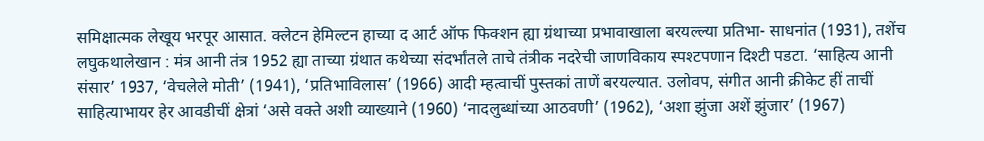समिक्षात्मक लेखूय भरपूर आसात. क्लेटन हेमिल्टन हाच्या द आर्ट ऑफ फिक्शन ह्या ग्रंथाच्या प्रभावाखाला बरयल्ल्या प्रतिभा- साधनांत (1931), तशेंच लघुकथालेखान : मंत्र आनी तंत्र 1952 ह्या ताच्या ग्रंथात कथेच्या संदर्भांतले ताचे तंत्रीक नदरेची जाणविकाय स्पश्टपणान दिश्टी पडटा. ‘साहित्य आनी संसार’ 1937, ‘वेचलेले मोती’ (1941), ‘प्रतिभाविलास’ (1966) आदी म्हत्वाचीं पुस्तकां ताणें बरयल्यात. उलोवप, संगीत आनी क्रीकेट हीं ताचीं साहित्याभायर हेर आवडीचीं क्षेत्रां ‘असे वक्ते अशी व्याख्याने (1960) ‘नादलुब्धांच्या आठवणी’ (1962), ‘अशा झुंजा अशें झुंजार’ (1967)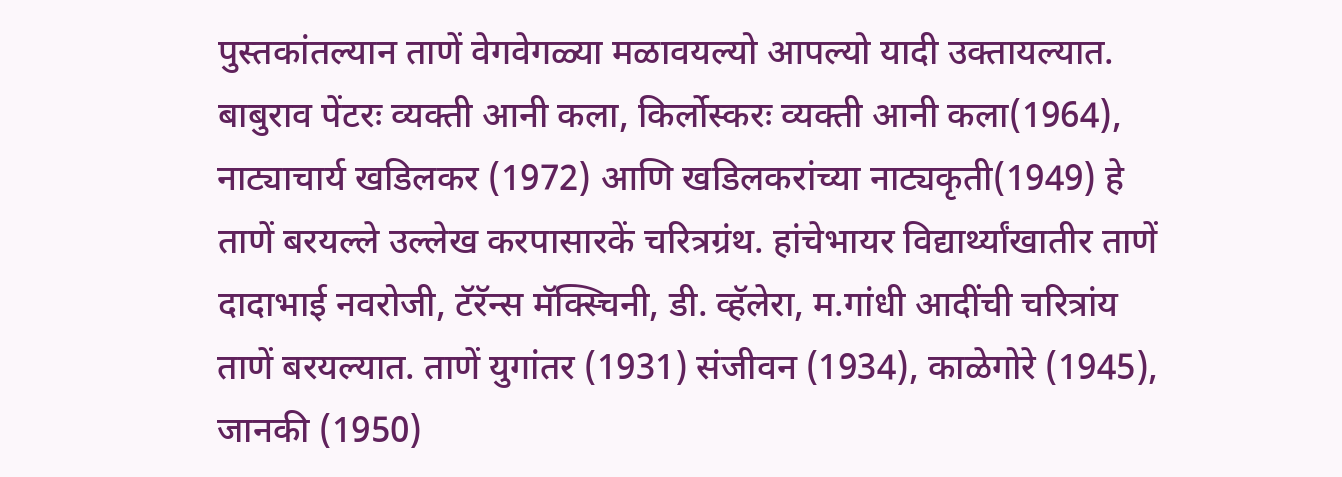पुस्तकांतल्यान ताणें वेगवेगळ्या मळावयल्यो आपल्यो यादी उक्तायल्यात. बाबुराव पेंटरः व्यक्ती आनी कला, किर्लोस्करः व्यक्ती आनी कला(1964), नाट्याचार्य खडिलकर (1972) आणि खडिलकरांच्या नाट्यकृती(1949) हे ताणें बरयल्ले उल्लेख करपासारकें चरित्रग्रंथ. हांचेभायर विद्यार्थ्यांखातीर ताणें दादाभाई नवरोजी, टॅरॅन्स मॅक्स्चिनी, डी. व्हॅलेरा, म.गांधी आदींची चरित्रांय ताणें बरयल्यात. ताणें युगांतर (1931) संजीवन (1934), काळेगोरे (1945), जानकी (1950)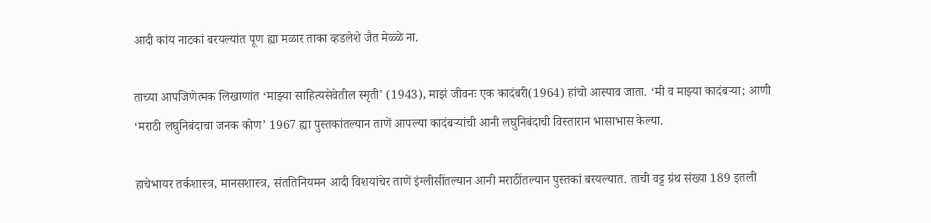आदी कांय नाटकां बरयल्यांत पूण ह्या मळार ताका व्हडलेशे जैत मेळ्ळे ना.

ताच्या आपजिणेत्मक लिखाणांत ‘माझ्या साहित्यसेवेतील स्मृती’ (1943), माझं जीवनः एक कादंबरी(1964) हांचो आस्पाव जाता. ‘मी व माझ्या कादंबऱ्या; आणी ‘मराठी लघुनिबंदाचा जनक कोण’ 1967 ह्या पुस्तकांतल्यान ताणें आपल्या कादंबऱ्यांची आनी लघुनिबंदाची विस्तारान भासाभास केल्या.

हाचेभायर तर्कशास्त्र, मानसशास्त्र, संततिनियमन आदी विशयांचेर ताणें इंग्लीसींतल्यान आनी मराठींतल्यान पुस्तकां बरयल्यात. ताची वट्ट ग्रंथ संख्या 189 इतली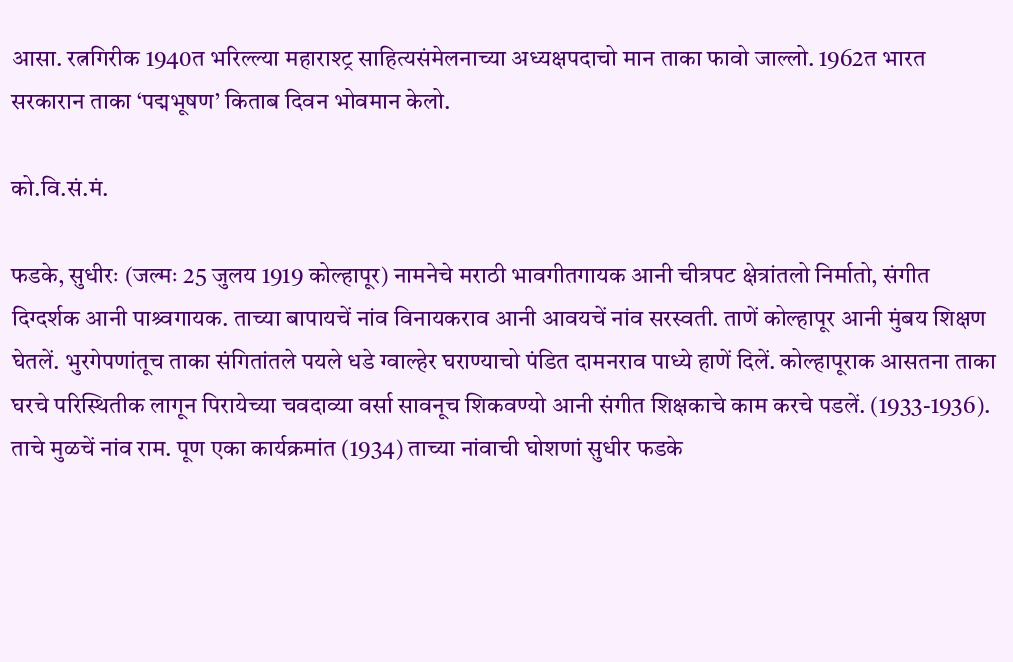आसा. रत्नगिरीक 1940त भरिल्ल्या महाराश्ट्र साहित्यसंमेलनाच्या अध्यक्षपदाचो मान ताका फावो जाल्लो. 1962त भारत सरकारान ताका ‘पद्मभूषण’ किताब दिवन भोवमान केलो.

को.वि.सं.मं.

फडके, सुधीरः (जल्मः 25 जुलय 1919 कोल्हापूर) नामनेचे मराठी भावगीतगायक आनी चीत्रपट क्षेत्रांतलो निर्मातो, संगीत दिग्दर्शक आनी पाश्र्वगायक. ताच्या बापायचें नांव विनायकराव आनी आवयचें नांव सरस्वती. ताणें कोल्हापूर आनी मुंबय शिक्षण घेतलें. भुरगेपणांतूच ताका संगितांतले पयले धडे ग्वाल्हेर घराण्याचो पंडित दामनराव पाध्ये हाणें दिलें. कोल्हापूराक आसतना ताका घरचे परिस्थितीक लागून पिरायेच्या चवदाव्या वर्सा सावनूच शिकवण्यो आनी संगीत शिक्षकाचे काम करचे पडलें. (1933-1936). ताचे मुळचें नांव राम. पूण एका कार्यक्रमांत (1934) ताच्या नांवाची घोशणां सुधीर फडके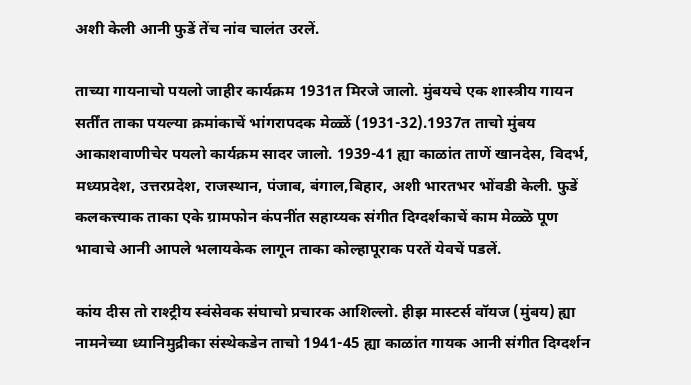अशी केली आनी फुडें तेंच नांव चालंत उरलें.

ताच्या गायनाचो पयलो जाहीर कार्यक्रम 1931त मिरजे जालो. मुंबयचे एक शास्त्रीय गायन सर्तींत ताका पयल्या क्रमांकाचें भांगरापदक मेळ्ळें (1931-32).1937त ताचो मुंबय आकाशवाणीचेर पयलो कार्यक्रम सादर जालो. 1939-41 ह्या काळांत ताणें खानदेस, विदर्भ, मध्यप्रदेश, उत्तरप्रदेश, राजस्थान, पंजाब, बंगाल,बिहार, अशी भारतभर भोंवडी केली. फुडें कलकत्त्याक ताका एके ग्रामफोन कंपनींत सहाय्यक संगीत दिग्दर्शकाचें काम मेळ्ळॆ पूण भावाचे आनी आपले भलायकेक लागून ताका कोल्हापूराक परतें येवचें पडलें.

कांय दीस तो राश्ट्रीय स्वंसेवक संघाचो प्रचारक आशिल्लो. हीझ मास्टर्स वॉयज (मुंबय) ह्या नामनेच्या ध्यानिमुद्रीका संस्थेकडेन ताचो 1941-45 ह्या काळांत गायक आनी संगीत दिग्दर्शन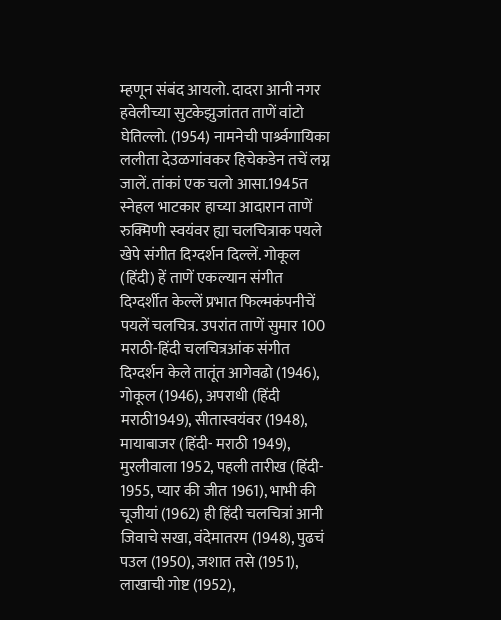म्हणून संबंद आयलो. दादरा आनी नगर हवेलीच्या सुटकेझुजांतत ताणें वांटो घेतिल्लो. (1954) नामनेची पार्श्र्वगायिका ललीता देउळगांवकर हिचेकडेन तचें लग्न जालें. तांकां एक चलो आसा.1945त स्नेहल भाटकार हाच्या आदारान ताणें रुक्मिणी स्वयंवर ह्या चलचित्राक पयले खेपे संगीत दिग्दर्शन दिल्लें. गोकूल (हिंदी) हें ताणें एकल्यान संगीत दिग्दर्शीत केल्लें प्रभात फिल्मकंपनीचें पयलें चलचित्र. उपरांत ताणें सुमार 100 मराठी-हिंदी चलचित्रआंक संगीत दिग्दर्शन केले तातूंत आगेवढो (1946), गोकूल (1946), अपराधी (हिंदी मराठी1949), सीतास्वयंवर (1948), मायाबाजर (हिंदी- मराठी 1949), मुरलीवाला 1952, पहली तारीख (हिंदी- 1955, प्यार की जीत 1961), भाभी की चूजीयां (1962) ही हिंदी चलचित्रां आनी जिवाचे सखा, वंदेमातरम (1948), पुढचं पउल (1950), जशात तसे (1951), लाखाची गोष्ट (1952),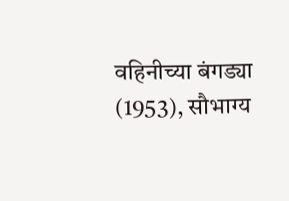वहिनीच्या बंगड्या (1953), सौभाग्य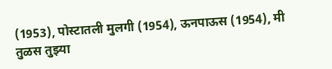(1953), पोस्टातली मुलगी (1954), ऊनपाऊस (1954), मी तुळस तुझ्या